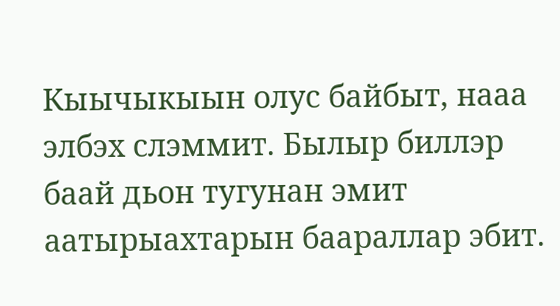Кыычыкыын олус байбыт, нааа элбэх слэммит. Былыр биллэр баай дьон тугунан эмит аатырыахтарын баараллар эбит.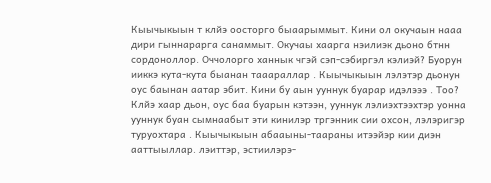Кыычыкыын т клйэ оосторго быаарыммыт. Кини ол окучаын нааа дири гыннарарга санаммыт. Окучаы хаарга нэилиэк дьоно бтнн сордоноллор. Оччолорго ханнык чгэй сэп-сэбиргэл кэлиэй? Буорун ииккэ кута-кута быанан тааараллар . Кыычыкыын лэлэтэр дьонун оус баынан аатар эбит. Кини бу аын ууннук буарар идэлэээ . Тоо? Клйэ хаар дьон, оус баа буарын кэтээн, ууннук лэлиэхтээхтэр уонна ууннук буан сымнаабыт эти кинилэр тргэнник сии охсон, лэлэригэр туруохтара . Кыычыкыын абааыны-таараны итээйэр кии диэн ааттыыллар. лэиттэр, эстиилэрэ-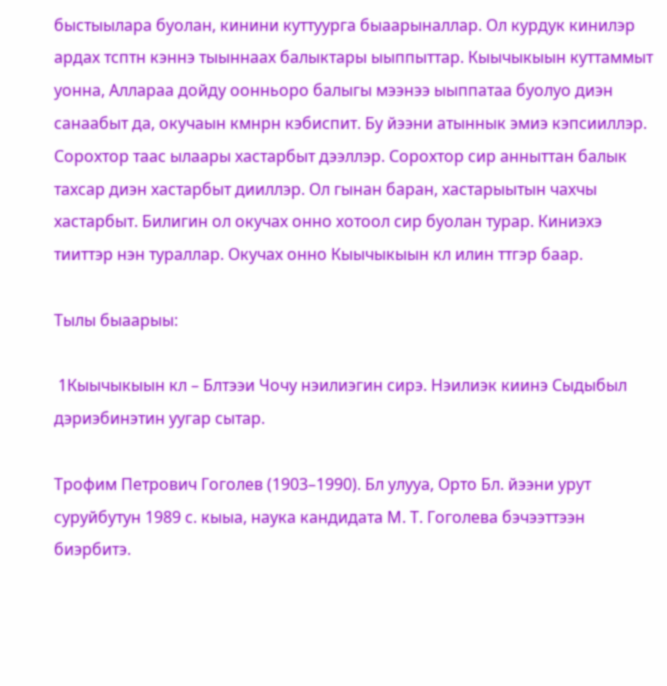быстыылара буолан, кинини куттуурга быаарыналлар. Ол курдук кинилэр ардах тсптн кэннэ тыыннаах балыктары ыыппыттар. Кыычыкыын куттаммыт уонна, Аллараа дойду оонньоро балыгы мээнээ ыыппатаа буолуо диэн санаабыт да, окучаын кмнрн кэбиспит. Бу йээни атыннык эмиэ кэпсииллэр. Сорохтор таас ылаары хастарбыт дээллэр. Сорохтор сир анныттан балык тахсар диэн хастарбыт дииллэр. Ол гынан баран, хастарыытын чахчы хастарбыт. Билигин ол окучах онно хотоол сир буолан турар. Киниэхэ тииттэр нэн тураллар. Окучах онно Кыычыкыын кл илин ттгэр баар.

Тылы быаарыы:

 1Кыычыкыын кл – Блтээи Чочу нэилиэгин сирэ. Нэилиэк киинэ Сыдыбыл дэриэбинэтин уугар сытар.

Трофим Петрович Гоголев (1903–1990). Бл улууа, Орто Бл. йээни урут суруйбутун 1989 с. кыыа, наука кандидата М. Т. Гоголева бэчээттээн биэрбитэ.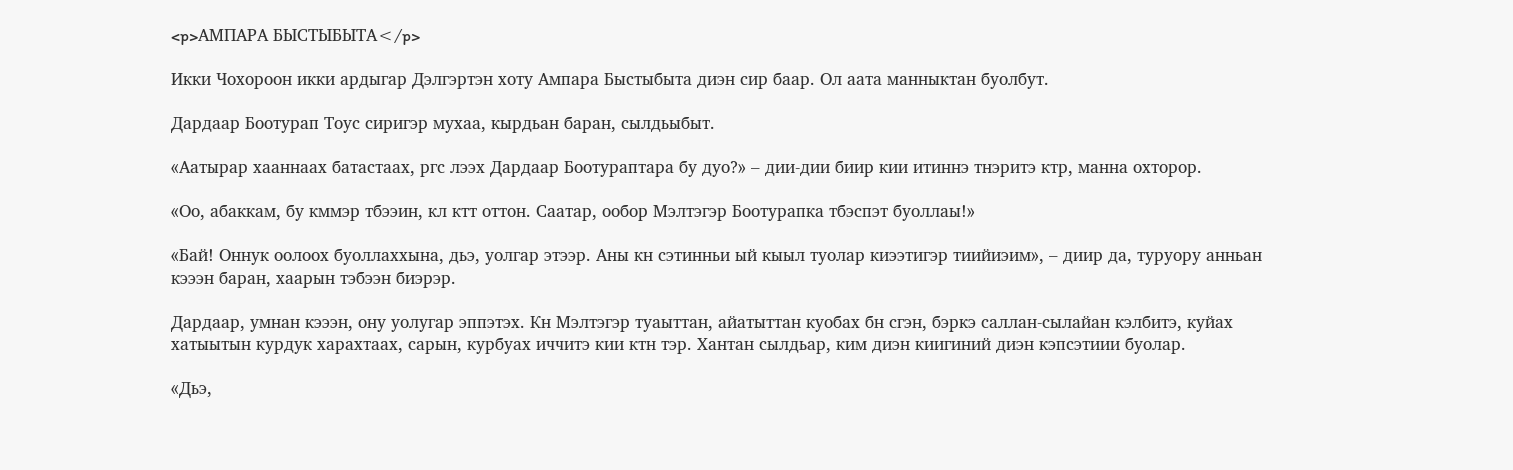<p>АМПАРА БЫСТЫБЫТА</p>

Икки Чохороон икки ардыгар Дэлгэртэн хоту Ампара Быстыбыта диэн сир баар. Ол аата манныктан буолбут.

Дардаар Боотурап Тоус сиригэр мухаа, кырдьан баран, сылдьыбыт.

«Аатырар хааннаах батастаах, ргс лээх Дардаар Боотураптара бу дуо?» – дии-дии биир кии итиннэ тнэритэ ктр, манна охторор.

«Оо, абаккам, бу кммэр тбээин, кл ктт оттон. Саатар, ообор Мэлтэгэр Боотурапка тбэспэт буоллаы!»

«Бай! Оннук оолоох буоллаххына, дьэ, уолгар этээр. Аны кн сэтинньи ый кыыл туолар киээтигэр тиийиэим», – диир да, туруору анньан кэээн баран, хаарын тэбээн биэрэр.

Дардаар, умнан кэээн, ону уолугар эппэтэх. Кн Мэлтэгэр туаыттан, айатыттан куобах бн сгэн, бэркэ саллан-сылайан кэлбитэ, куйах хатыытын курдук харахтаах, сарын, курбуах иччитэ кии ктн тэр. Хантан сылдьар, ким диэн киигиний диэн кэпсэтиии буолар.

«Дьэ,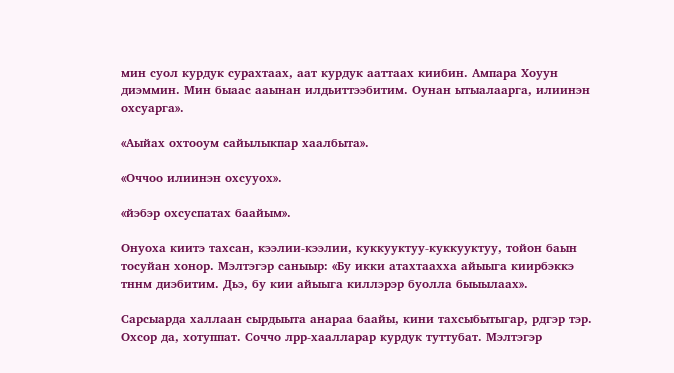мин суол курдук сурахтаах, аат курдук ааттаах киибин. Ампара Хоуун диэммин. Мин быаас ааынан илдьиттээбитим. Оунан ытыалаарга, илиинэн охсуарга».

«Аыйах охтооум сайылыкпар хаалбыта».

«Оччоо илиинэн охсууох».

«йэбэр охсуспатах баайым».

Онуоха киитэ тахсан, кээлии-кээлии, куккууктуу-куккууктуу, тойон баын тосуйан хонор. Мэлтэгэр саныыр: «Бу икки атахтаахха айыыга киирбэккэ тннм диэбитим. Дьэ, бу кии айыыга киллэрэр буолла быыылаах».

Сарсыарда халлаан сырдыыта анараа баайы, кини тахсыбытыгар, рдгэр тэр. Охсор да, хотуппат. Соччо лрр-хаалларар курдук туттубат. Мэлтэгэр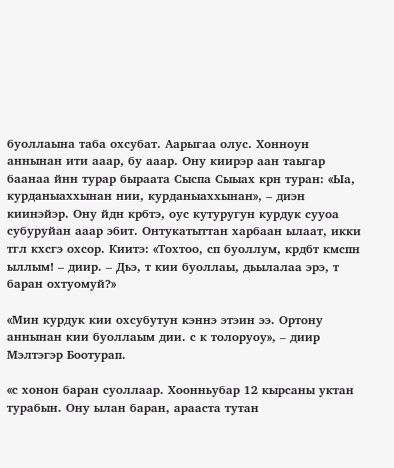буоллаына таба охсубат. Аарыгаа олус. Хонноун аннынан ити ааар, бу ааар. Ону киирэр аан таыгар баанаа йнн турар быраата Сыспа Сыыах крн туран: «Ыа, курданыаххынан нии, курданыаххынан», – диэн киинэйэр. Ону йдн крбтэ, оус кутуругун курдук сууоа субуруйан ааар эбит. Онтукатыттан харбаан ылаат, икки тгл кхсгэ охсор. Киитэ: «Тохтоо, сп буоллум, крдбт кмспн ыллым! – диир. – Дьэ, т кии буоллаы, дьылалаа эрэ, т баран охтуомуй?»

«Мин курдук кии охсубутун кэннэ этэин ээ. Ортону аннынан кии буоллаым дии. с к толоруоу», – диир Мэлтэгэр Боотурап.

«с хонон баран суоллаар. Хоонньубар 12 кырсаны уктан турабын. Ону ылан баран, арааста тутан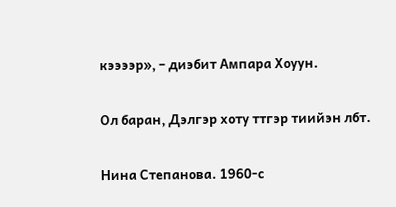кээээр», – диэбит Ампара Хоуун.

Ол баран, Дэлгэр хоту ттгэр тиийэн лбт.

Нина Степанова. 1960-с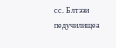сс. Блтээи педучилищеа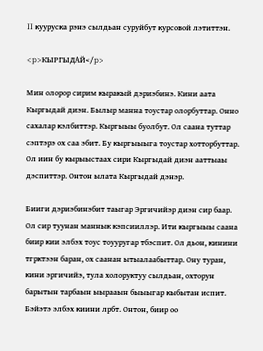II кууруска рэнэ сылдьан суруйбут курсовой лэтиттэн.

<p>КЫРГЫДАЙ</p>

Мин олорор сирим кыракый дэриэбинэ. Кини аата Кыргыдай диэн. Былыр манна тоустар олорбуттар. Онно сахалар кэлбиттэр. Кыргыыы буолбут. Ол саана туттар сэптэрэ ох саа эбит. Бу кыргыыыга тоустар хотторбуттар. Ол иин бу кырыыстаах сири Кыргыдай диэн ааттыаы дэспиттэр. Онтон ылата Кыргыдай дэнэр.

Бииги дэриэбинэбит таыгар Эргичийэр диэн сир баар. Ол сир туунан маннык кэпсииллэр. Ити кыргыыы саана биир кии элбэх тоус тоууругар тбэспит. Ол дьон, кинини тгрктээн баран, ох саанан ытыалаабыттар. Ону туран, кини эргичийэ, тула холоруктуу сылдьан, охторун барытын тарбаын ыырааын быыыгар кыбытан испит. Бэйэтэ элбэх киини лрбт. Онтон, биир оо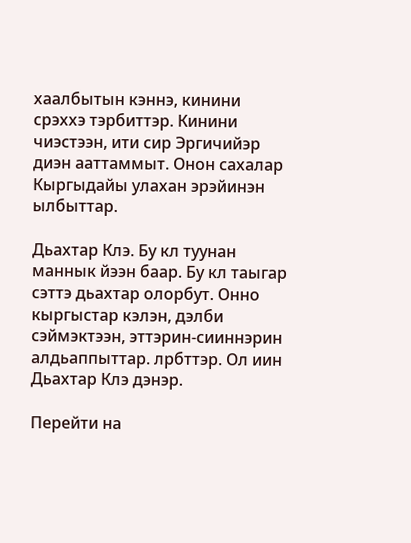хаалбытын кэннэ, кинини срэххэ тэрбиттэр. Кинини чиэстээн, ити сир Эргичийэр диэн ааттаммыт. Онон сахалар Кыргыдайы улахан эрэйинэн ылбыттар.

Дьахтар Клэ. Бу кл туунан маннык йээн баар. Бу кл таыгар сэттэ дьахтар олорбут. Онно кыргыстар кэлэн, дэлби сэймэктээн, эттэрин-сииннэрин алдьаппыттар. лрбттэр. Ол иин Дьахтар Клэ дэнэр.

Перейти на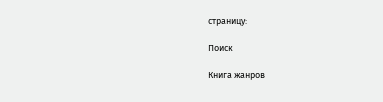страницу:

Поиск

Книга жанров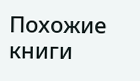Похожие книги